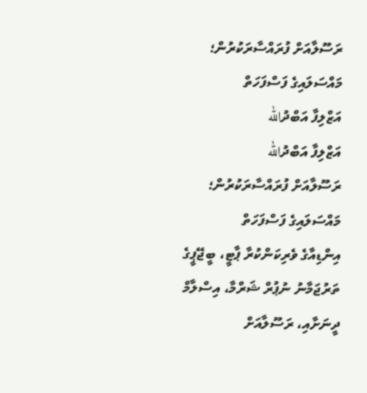ރަސޫލާއަށް ފުރައްސާރަކުރުން؛ މައްސަލައިގެ ފަސްފަހަތް
އަޒްލިފާ އަބްދުالله
އަޒްލިފާ އަބްދުالله
ރަސޫލާއަށް ފުރައްސާރަކުރުން؛ މައްސަލައިގެ ފަސްފަހަތް
އިންޑިއާގެ ވެރިކަންކުރާ ޕާޓީ، ބީޖޭޕީގެ ތަރުޖަމާނު ނުޕުރް ޝަރްމާ، އިސްލާމް ދީނަށާއި، ރަސޫލާއަށް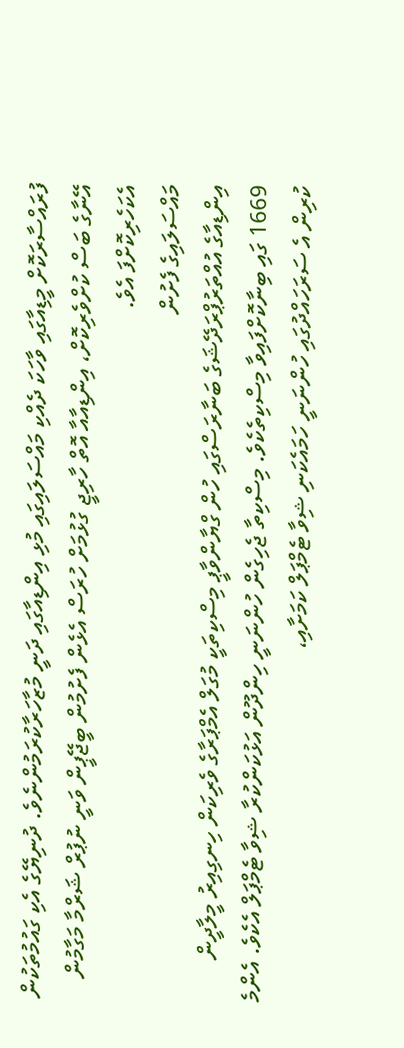ފުރައްސާރަކޮށް މީޑިއާގައި ވާހަކަ ދެއްކި މައްސަލައިގައި މުޅި އިންޑިއާގައި ދަނީ މުޒާހަރާކުރަމުންނެވެ. ދުނިޔޭގެ އެކި ގައުމުތަކުން އޭނާގެ ބަސް ކުށްވެރިކޮށް، އިންޑިއާއާ އޮތް ހާރިޖީ ގުޅުމަށް ހުރަސް އެޅެން ފެށުމުން ބީޖޭޕީން ވަނީ ނުޕުރް ޝަރްމާ މަގާމުން އެކަހެރިކޮށްފަ އެވެ.
މައްސަލައިގެ ފެށުން
އިންޑިއާގެ އުއްތަރުޕްރަދޭޝަގެ ބަނާރަސްގައި ހުން ގްޔާންވާޕީ މިސްކިތަކީ މުގަލް އެމްޕަރާގެ ވެރިކަން ހިނގިއިރު މީލާދީން 1669 ގައި ބިނާކޮށްފައިވާ މިސްކިތެކެވެ. މިސްކިތާ ޖެހިގެން ހުންނަނީ ހިންދޫން އަޅުކަންކުރާ ޝިވާ ޓެމްޕަލް އެކެވެ. އެންމެ ކުރިން އެ ސަރަހައްދުގައި ހުންނަނީ ހަމައެކަނި ޝިވާ ޓެމްޕަލް ކަމަށާއި،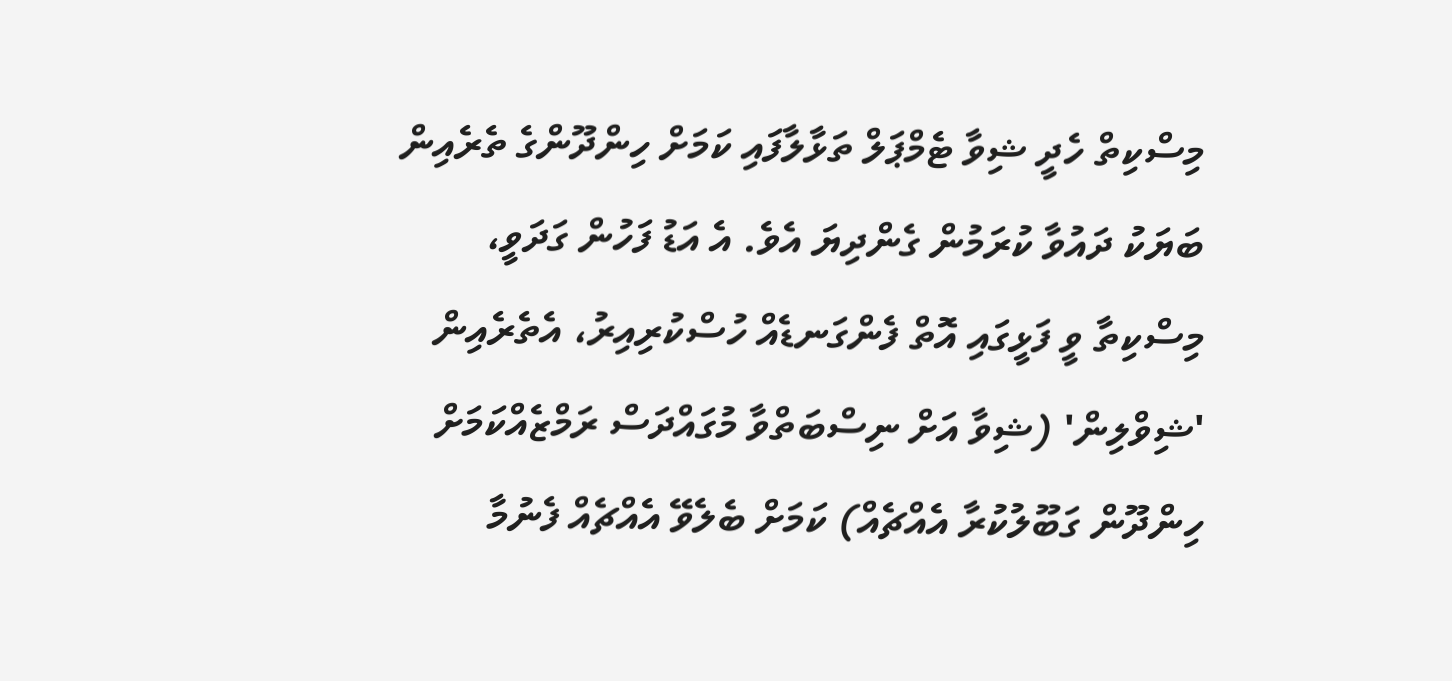މިސްކިތް ހެދީ ޝިވާ ޓެމްޕަލް ތަޅާލާފައި ކަމަށް ހިންދޫންގެ ތެރެއިން ބަޔަކު ދައުވާ ކުރަމުން ގެންދިޔަ އެވެ. އެ އަޑު ފަހުން ގަދަވީ، މިސްކިތާ ވީ ފަޅީގައި އޮތް ފެންގަނޑެއް ހުސްކުރިއިރު، އެތެރެއިން 'ޝިވްލިން' (ޝިވާ އަށް ނިސްބަތްވާ މުގައްދަސް ރަމްޒެއްކަމަށް ހިންދޫން ގަބޫލުކުރާ އެއްޗެއް) ކަމަށް ބެލެވޭ އެއްޗެއް ފެނުމާ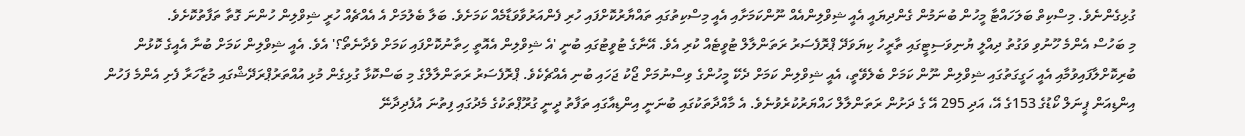ގުޅިގެންނެވެ. މިސްކިތް ބަލަހައްޓާ މީހުން ބުނަމުން ގެންދިޔައީ އެއީ ޝިވްލިންއެއް ނޫންކަމަށާއި އެއީ މިސްކިތުގައި ތައްޔާރުކޮށްފައި ހުރި ފެންއަރުވާވަޑާމެއް ކަމަށެވެ. ބަލާ ބެލުމަށް އެ އެއްޗެއް ހުރީ ޝިވްލިން ހުންނަ ގޮތާ ތަފާތުކޮށެވެ.
މި ބަހުސް އެންމެ ހޫނުވި ވަގުތު ދިއްލީ ޔުނިވަސިޓީގައި ތާރީހު ކިޔަވަދޭ ޕްރޮފެސަރު ރަތަންލާލް ޓުވީޓެއް ކުރި އެވެ. އޭނާގެ ޓުވީޓުގައި ބުނީ 'އެ ޝިވްލިން އެއޮތީ ހިތާނުކޮށްފައި ކަމަށް ވެދާނެތޯ؟' އެވެ. އެއީ ޝިވްލިން ކަމަށް ބުނާ އެއީގެ ކޮޅުން ބުރިކޮށްލާފައިވުމާއި އެއީ ހަގީގަތުގައި ޝިވްލިން ނޫން ކަމަށް ބެލެވޭތީ، އެއީ ޝިވްލިން ކަމަށް ދެކޭ މީހުންގެ ވިސްނުމަށް ޖޯކު ޖަހައި ބުނި އެއްޗެކެވެ. ޕްރޮފެސަރު ރަތަންލާލްގެ މި ބަސްކޮޅާ ގުޅިގެން މުޅި އުއްތަރުޕްރަދޭޝްގައި މުޒާހަރާ ފެށި އެންމެ ފަހުން އިންޑިއަން ޕީނަލް ކޯޑުގެ 153ގެ އޭ، އަދި 295 އޭ ގެ ދަށުން ރަތަންލާލް ހައްޔަރުކުރެވުނެވެ. އެ މާއްދާތަކުގައި ބުނަނީ އިންޑިއާގައި ތަފާތު ދީނީ ގުރޫޕްތަކުގެ މެދުގައި ފިތުނަ އުފެދިދާނޭ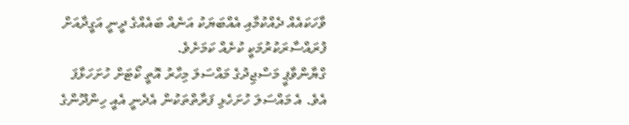ވާހަކައެއް ދެއްކުމާއި އެއްބަޔަކު އަނެއް ބައެއްގެ ދީނީ އަގީދާއަށް ފުރައްސާރަކުރުމަކީ ކުށެއް ކަމަށެވެ.
ގްޔާންވާޕީ މަސްޖިދުގެ މައްސަލަ މިހާރު އޮތީ ކޯޓަށް ހުށަހަޅާފަ އެވެ. އެ މައްސަލަ ހުށަހެޅި ފަރާތްތަކުން އެދެނީ އެއީ ހިންދޫންގެ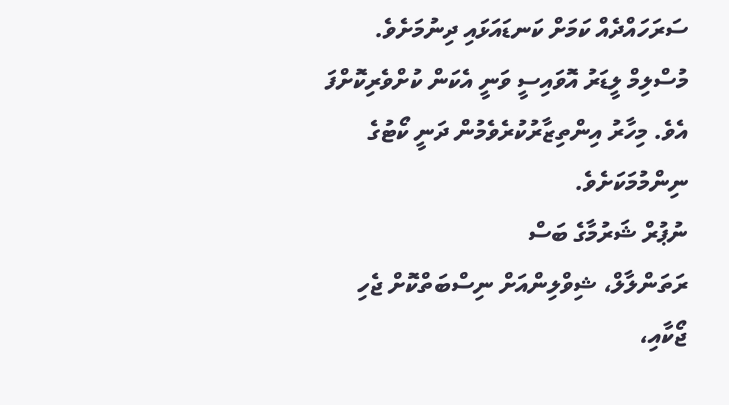ސަރަހައްދެއް ކަމަށް ކަނޑައަޅައި ދިނުމަށެވެ. މުސްލިމް ލީޑަރު އޮވައިސީ ވަނީ އެކަން ކުށްވެރިކޮށްފަ އެވެ. މިހާރު އިންތިޒާރުކުރެވެމުން ދަނީ ކޯޓުގެ ނިންމުމަކަށެވެ.
ނުޕުރް ޝަރުމާގެ ބަސް
ރަތަންލާލް، ޝިވްލިންއަށް ނިސްބަތްކޮށް ޖެހި ޖޯކާއި،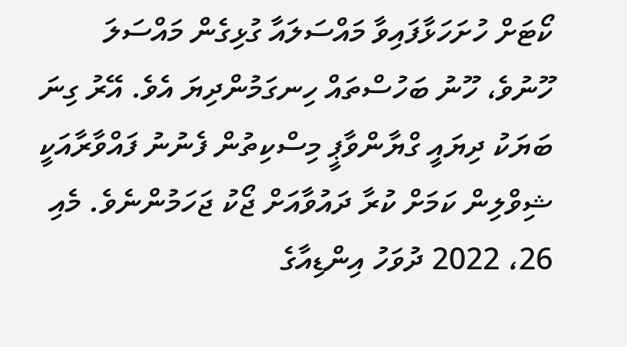ކޯޓަށް ހުށަހަޅާފައިވާ މައްސަލައާ ގުޅިގެން މައްސަލަ ހޫނުވެ، ހޫނު ބަހުސްތައް ހިނގަމުންދިޔަ އެވެ. އޭރު ގިނަ ބަޔަކު ދިޔައީ ގްޔާންވާޕީ މިސްކިތުން ފެނުނު ފައްވާރާއަކީ ޝިވްލިން ކަމަށް ކުރާ ދައުވާއަށް ޖޯކު ޖަހަމުންނެވެ. މެއި 26، 2022 ދުވަހު އިންޑިއާގެ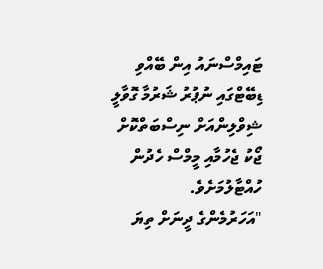ޓައިމްސްނައު އިން ބޭއްވި ޑިބޭޓްގައި ނުޕުރު ޝަރުމާ ގޮވާލީ ޝިވްލިންއަށް ނިސްބަތްކޮށް ޖޯކު ޖެހުމާއި މީމްސް ހެދުން ހުއްޓާލުމަށެވެ.
"އަހަރުމެންގެ ދީނަށް ތިޔަ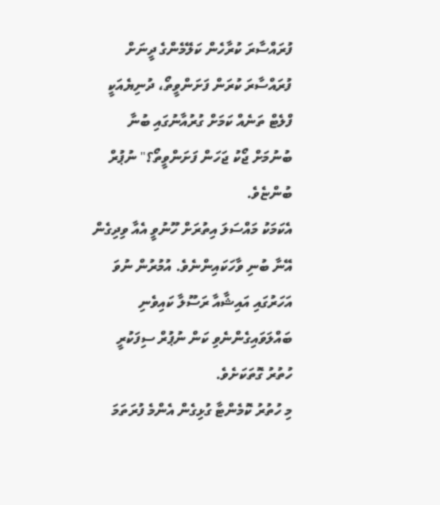ފުރައްސާރަ ކުރާހެން ކަލޭމެންގެ ދީނަށް ފުރައްސާރަ ކުރަން ފަށަންވީތޯ، ދުނިޔެއަކީ ފްލެޓް ތަނެއް ކަމަށް ގުރުއާނުގައި ބުނާ ބުނުމަށް ޖޯކު ޖަހަން ފަށަންވީތޯ؟" ނުޕުރް ބުންޏެވެ.
އެކަމަކު މައްސަލަ އިތުރަށް ހޫނުވީ އެއާ ވިދިގެން އޭނާ ބުނި ވާހަކައިންނެވެ. އުމުރުން ނުވަ އަހަރުގައި އައިޝާއާ ރަސޫލާ ކައިވެނި ބައްލަވައިގެންނެވި ކަން ނުޕުރް ސިފަކުރީ ހުތުރު ގޮތަކަށެވެ.
މި ހުތުރު ކޮމެންޓާ ގުޅިގެން އެންމެ ފުރަތަމަ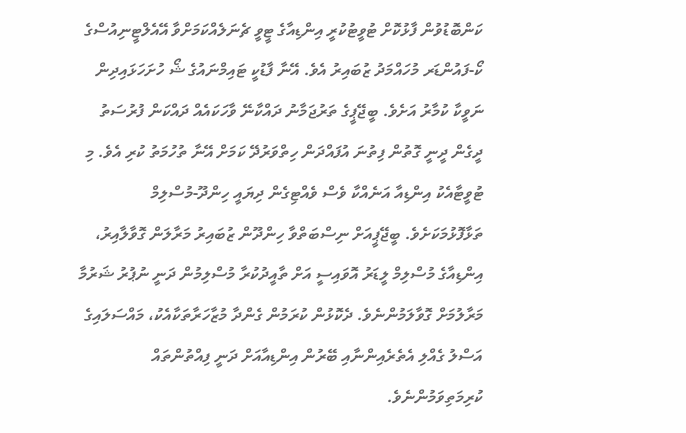ކަންބޮޑުވުން ފާޅުކޮށް ޓުވީޓުކުރީ އިންޑިއާގެ ޓީވީ ޗެނަލެއްކަމަށްވާ އޭއެލްޓީނިއުސްގެ ކޯ-ފައުންޑަރ މުހައްމަދު ޒުބައިރު އެވެ. އޭނާ ފާޑުކީ ޓައިމްނައުގެ ޝޯ ހުށަހަޅައިދިން ނަވީކާ ކުމާރު އަށެވެ. ބީޖޭޕީގެ ތަރުޖަމާނު ދައްކާނޭ ވާހަކައެއް ދައްކަން ފުރުސަތު ދީގެން ދީނީ ގޮތުން ފިތުނަ އުފައްދަން ހިތްވަރުދޭ ކަމަށް އޭނާ ތުހުމަތު ކުރި އެވެ. މި ޓުވީޓާއެކު އިންޑިއާ އަނެއްކާ ވެސް ވެއްޓިގެން ދިޔައީ ހިންދޫ-މުސްލިމް ތަޅާފޮޅުމަކަށެވެ. ބީޖޭޕީއަށް ނިސްބަތްވާ ހިންދޫން ޒުބައިރު މަރާލަން ގޮވާލާއިރު، އިންޑިއާގެ މުސްލިމް ލީޑަރު އޮވައިސީ އަށް ތާއީދުކުރާ މުސްލިމުން ދަނީ ނުޕުރު ޝަރުމާ މަރާލުމަށް ގޮވާލަމުންނެވެ. ދެކޮޅުން ކުރަމުން ގެންދާ މުޒާހަރާތަކާއެކު، މައްސަލައިގެ އަސްލު ގެއްލި އެތެރެއިންނާއި ބޭރުން އިންޑިއާއަށް ދަނީ ފިއްތުންތައް ކުރިމަތިވަމުންނެވެ.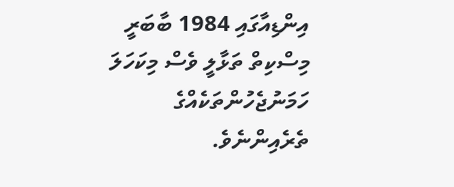އިންޑިއާގައި 1984 ބާބަރީ މިސްކިތް ތަޅާލީ ވެސް މިކަހަލަ ހަމަނުޖެހުންތަކެއްގެ ތެރެއިންނެވެ.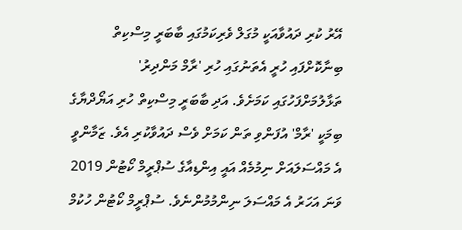އޭރު ކުރި ދައުވާއަކީ މުގަލް ވެރިކަމުގައި ބާބަރީ މިސްކިތް ބިނާކޮށްފައި ހުރީ އެތަނުގައި ހުރި 'ރާމް މަންދިރު' ތަޅާލުމަށްފަހުގައި ކަމަށެވެ. އަދި ބާބަރީ މިސްކިތް ހުރި އަޔޯދްޔާގެ ބިމަކީ 'ރާމް' އުފަންވި ތަން ކަމަށް ވެސް ދައުވާކުރި އެވެ. ޒަމާންވީ އެ މައްސަލައަށް ނިމުމެއް އައީ އިންޑިއާގެ ސުޕްރީމް ކޯޓުން 2019 ވަނަ އަހަރު އެ މައްސަލަ ނިންމުމުންނެވެ. ސުޕްރީމް ކޯޓުން ހުކުމް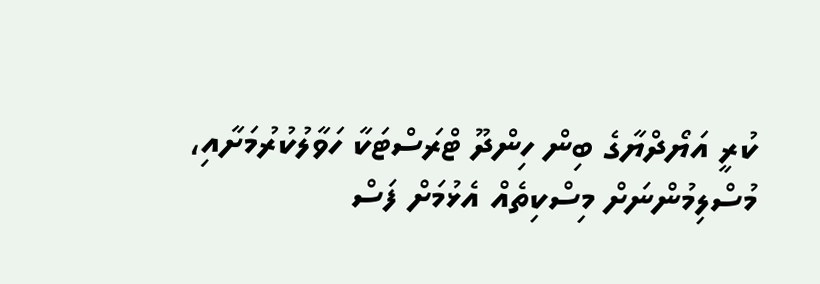ކުރީ އަޔޯދްޔާގެ ބިން ހިންދޫ ޓްރަސްޓަކާ ހަވާލުކުރުމަށާއި، މުސްލިމުންނަށް މިސްކިތެއް އެޅުމަށް ފަސް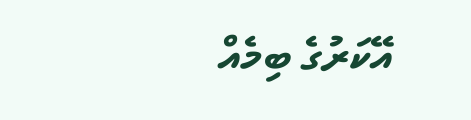އޭކަރުގެ ބިމެއް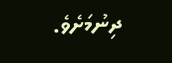ދިނުމަށެވެ.